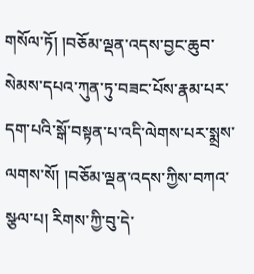གསོལ་ཏོ། །བཅོམ་ལྡན་འདས་བྱང་ཆུབ་སེམས་དཔའ་ཀུན་ཏུ་བཟང་པོས་རྣམ་པར་དག་པའི་སྒོ་བསྟན་པ་འདི་ལེགས་པར་སྨྲས་ལགས་སོ། །བཅོམ་ལྡན་འདས་ཀྱིས་བཀའ་སྩལ་པ། རིགས་ཀྱི་བུ་དེ་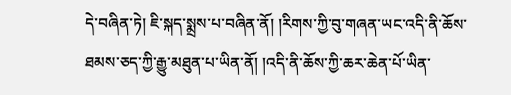དེ་བཞིན་ཏེ། ཇི་སྐད་སྨྲས་པ་བཞིན་ནོ། །རིགས་ཀྱི་བུ་གཞན་ཡང་འདི་ནི་ཆོས་ཐམས་ཅད་ཀྱི་རྒྱུ་མཐུན་པ་ཡིན་ནོ། །འདི་ནི་ཆོས་ཀྱི་ཆར་ཆེན་པོ་ཡིན་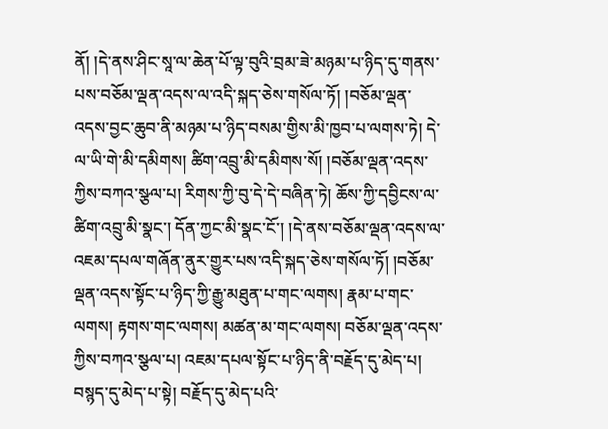ནོ། །དེ་ནས་ཤིང་སཱ་ལ་ཆེན་པོ་ལྟ་བུའི་བྲམ་ཟེ་མཉམ་པ་ཉིད་དུ་གནས་པས་བཅོམ་ལྡན་འདས་ལ་འདི་སྐད་ཅེས་གསོལ་ཏོ། །བཅོམ་ལྡན་འདས་བྱང་ཆུབ་ནི་མཉམ་པ་ཉིད་བསམ་གྱིས་མི་ཁྱབ་པ་ལགས་ཏེ། དེ་ལ་ཡི་གེ་མི་དམིགས། ཚིག་འབྲུ་མི་དམིགས་སོ། །བཅོམ་ལྡན་འདས་ཀྱིས་བཀའ་སྩལ་པ། རིགས་ཀྱི་བུ་དེ་དེ་བཞིན་ཏེ། ཆོས་ཀྱི་དབྱིངས་ལ་ཚིག་འབྲུ་མི་སྣང་། དོན་ཀྱང་མི་སྣང་ངོ་། །དེ་ནས་བཅོམ་ལྡན་འདས་ལ་འཇམ་དཔལ་གཞོན་ནུར་གྱུར་པས་འདི་སྐད་ཅེས་གསོལ་ཏོ། །བཅོམ་ལྡན་འདས་སྟོང་པ་ཉིད་ཀྱི་རྒྱུ་མཐུན་པ་གང་ལགས། རྣམ་པ་གང་ལགས། རྟགས་གང་ལགས། མཚན་མ་གང་ལགས། བཅོམ་ལྡན་འདས་ཀྱིས་བཀའ་སྩལ་པ། འཇམ་དཔལ་སྟོང་པ་ཉིད་ནི་བརྗོད་དུ་མེད་པ། བསྙད་དུ་མེད་པ་སྟེ། བརྗོད་དུ་མེད་པའི་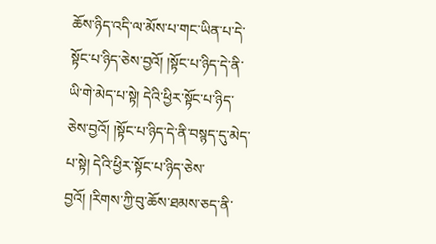ཆོས་ཉིད་འདི་ལ་མོས་པ་གང་ཡིན་པ་དེ་སྟོང་པ་ཉིད་ཅེས་བྱའོ། །སྟོང་པ་ཉིད་དེ་ནི་ཡི་གེ་མེད་པ་སྟེ། དེའི་ཕྱིར་སྟོང་པ་ཉིད་ཅེས་བྱའོ། །སྟོང་པ་ཉིད་དེ་ནི་བསྙད་དུ་མེད་པ་སྟེ། དེའི་ཕྱིར་སྟོང་པ་ཉིད་ཅེས་བྱའོ། །རིགས་ཀྱི་བུ་ཆོས་ཐམས་ཅད་ནི་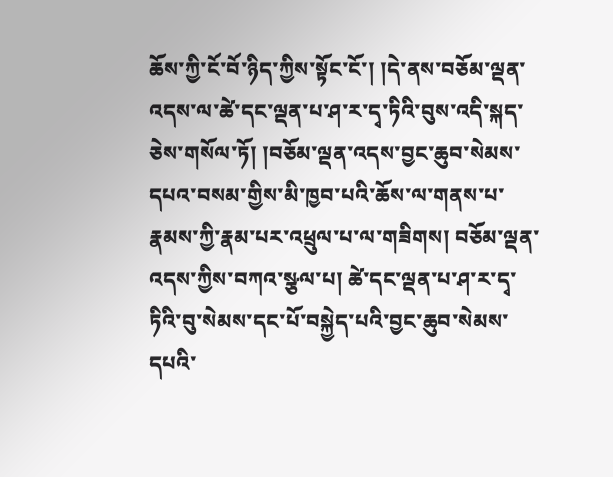ཆོས་ཀྱི་ངོ་བོ་ཉིད་ཀྱིས་སྟོང་ངོ་། །དེ་ནས་བཅོམ་ལྡན་འདས་ལ་ཚེ་དང་ལྡན་པ་ཤ་ར་དྭ་ཏིའི་བུས་འདི་སྐད་ཅེས་གསོལ་ཏོ། །བཅོམ་ལྡན་འདས་བྱང་ཆུབ་སེམས་དཔའ་བསམ་གྱིས་མི་ཁྱབ་པའི་ཆོས་ལ་གནས་པ་རྣམས་ཀྱི་རྣམ་པར་འཕྲུལ་པ་ལ་གཟིགས། བཅོམ་ལྡན་འདས་ཀྱིས་བཀའ་སྩལ་པ། ཚེ་དང་ལྡན་པ་ཤ་ར་དྭ་ཏིའི་བུ་སེམས་དང་པོ་བསྐྱེད་པའི་བྱང་ཆུབ་སེམས་དཔའི་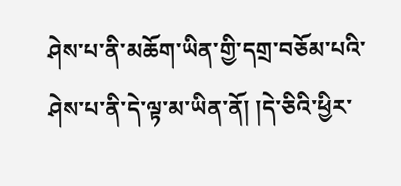ཤེས་པ་ནི་མཆོག་ཡིན་གྱི་དགྲ་བཅོམ་པའི་ཤེས་པ་ནི་དེ་ལྟ་མ་ཡིན་ནོ། །དེ་ཅིའི་ཕྱིར་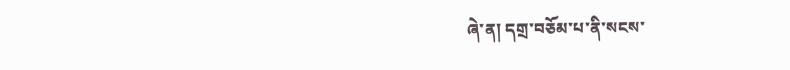ཞེ་ན། དགྲ་བཅོམ་པ་ནི་སངས་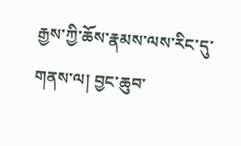རྒྱས་ཀྱི་ཆོས་རྣམས་ལས་རིང་དུ་གནས་ལ། བྱང་ཆུབ་